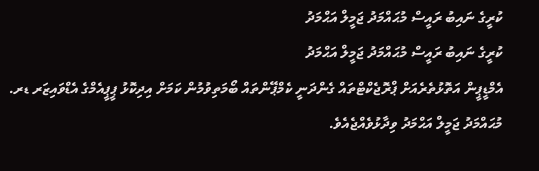ކުރީގެ ނައިބު ރައީސް މުޙައްމަދު ޖަމީލް އަޙްމަދު
ކުރީގެ ނައިބު ރައީސް މުޙައްމަދު ޖަމީލް އަޙްމަދު
އެމްޑީޕީން އަތޮޅުތެރެއަށް ޕްރޮޖެކްޓްތައް ގެންދަނީ ކެމްޕޭންތައް ބޯމަތިވުމުން ކަމަށް އިދިކޮޅު ޕީޕީއެމްގެ އެޑްވައިޒަރ ޑރ. މުޙައްމަދު ޖަމީލް އަޙްމަދު ވިދާޅުވެއްޖެއެވެ.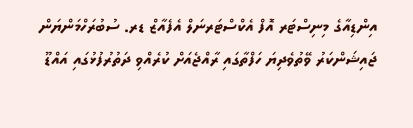އިންޑިއާގެ މިނިސްޓަރ އޮފް އެކްސްޓަރނަލް އެފެއާޒް ޑރ. ސުބުރަހްމަންޔަން ޖައިޝަންކަރު ވޭތުވެދިޔަ ހަފްތާގައި ރާއްޖެއަށް ކުރެއްވި ދަތުރުފުޅުގައި އައްޑޫ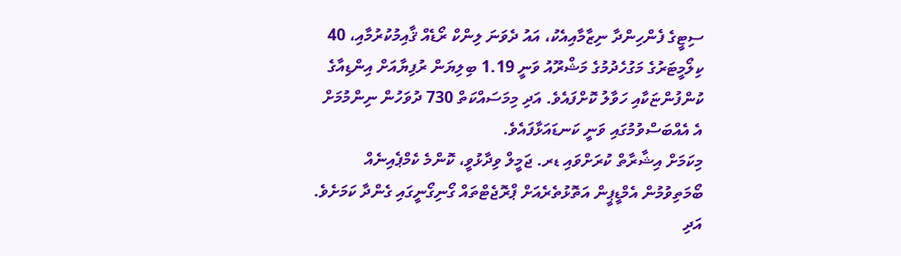ސިޓީގެ ފެންހިންދާ ނިޒާމާއިއެކު، އައު ދެވަނަ ލިންކް ރޯޑެއް ޤާއިމުކުރުމާއި، 40 ކިލޯމީޓަރުގެ މަގުހެދުމުގެ މަޝްރޫއު ވަނީ 1.19 ބިލިޔަން ރުފިޔާއަށް އިންޑިއާގެ ކުންފުންޏަކާއި ހަވާލު ކޮށްފައެވެ. އަދި މިމަސައްކަތް 730 ދުވަހުން ނިންމުމަށް އެ އެއްބަސްވުމުގައި ވަނީ ކަނޑައަޅާފައެވެ.
މިކަމަށް އިޝާރާތް ކުރަށްވައި ޑރ. ޖަމީލް ވިދާޅުވީ، ކޮންމެ ކެމްޕެއިނެއް ބޯމަތިވުމުން އެމްޑީޕީން އަތޮޅުތެރެއަށް ޕްރޮޖެޓްތައް ގޯނިގޯނީގައި ގެންދާ ކަމަށެވެ. އަދި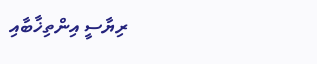ރިޔާސީ އިންތިޚާބާއި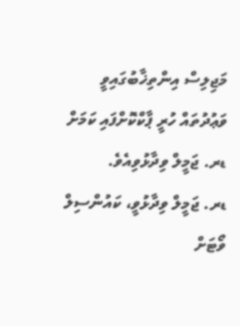މަޖިލިސް އިންތިޚާބުގައިވީ ވަޢުދުތައް ހުރީ ޕާކްކޮށްފައި ކަމަށް ޑރ. ޖަމީލް ވިދާޅުވިއެވެ.
ޑރ. ޖަމީލް ވިދާޅުވީ، ކައުންސިލް ވޯޓަށް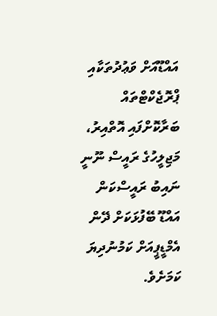އައްޑޫއަށް ވަޢުދުތަކާއި ޕްރޮޖެކްޓްތައް ބަރާކޮށްފައި އޮތްއިރު، މަޖިލީހުގެ ރައީސް ނޫނީ ނައިބު ރައީސްކަން އައްޑޫ ބޭފުޅަކަށް ދޭން އެމްޑީޕީއަށް ކަމުނުދިޔަ ކަމަށެވެ.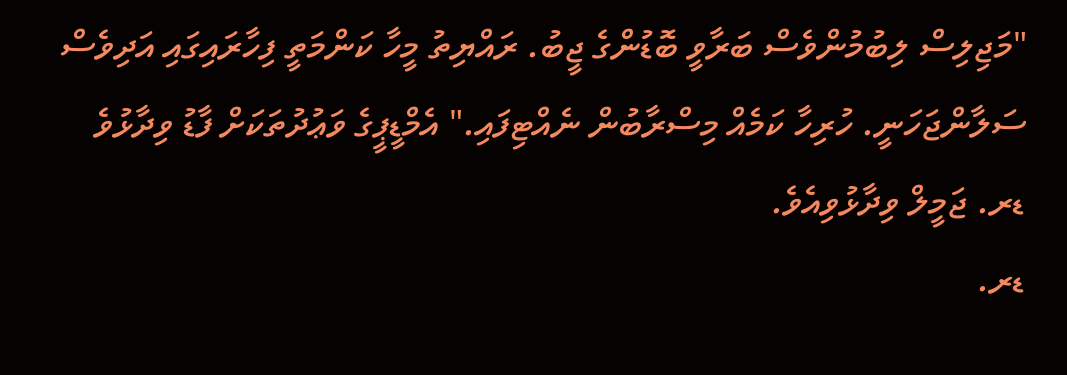"މަޖިލިސް ލިބުމުންވެސް ބަރާވީ ބޮޑުންގެ ޖީބު. ރައްޔިތު މީހާ ކަންމަތީ ފިހާރައިގައި އަދިވެސް ސަލާންޖަހަނީ. ހުރިހާ ކަމެއް މިސްރާބުން ނެއްޓިފައި." އެމްޑީޕީގެ ވަޢުދުތަކަށް ފާޑު ވިދާޅުވެ ޑރ. ޖަމީލް ވިދާޅުވިއެވެ.
ޑރ.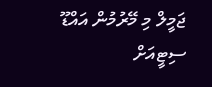ޖަމީލް މި މޭރުމުން އައްޑޫ ސިޓީއަށް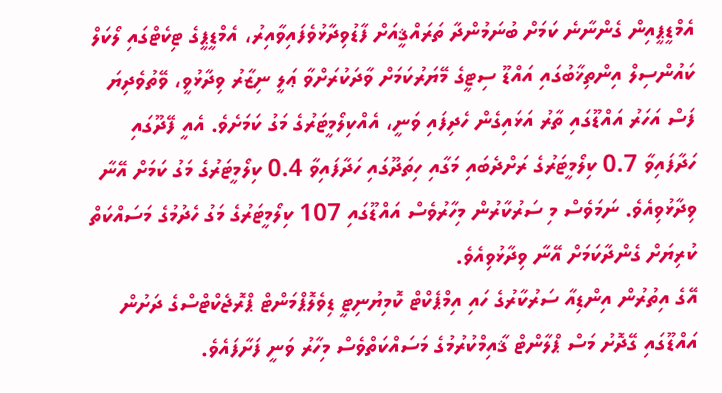އެމްޑީޕީއިން ގެންނާނެ ކަމަށް ބުނަމުންދާ ތަރައްޤީއަށް ފާޑުވިދާޅުވެފައިވާއިރު، އެމްޑީޕީގެ ޓިކެޓްގައި ލޯކަލް ކައުންސިލް އިންތިޚާބުގައި އައްޑޫ ސިޓީގެ މޭޔަރުކަމަށް ވާދަކުރަށްވާ ޢަލީ ނިޒާރު ވިދާޅުވީ، ވޭތުވެދިޔަ ފަސް އަހަރު އައްޑޫގައި ތާރު އަޅައިގެން ހެދިފައި ވަނީ، އެއްކިލޯމީޓަރުގެ މަގު ކަމަށެވެ. އެއީ ފޭދޫގައި ހަދާފައިވާ 0.7 ކިލޯމީޓަރުގެ ރަށްދެބައި މަގާއި ހިތަދޫގައި ހަދާފައިވާ 0.4 ކިލޯމީޓަރުގެ މަގު ކަމަށް އޭނާ ވިދާޅުވިއެވެ. ނަމަވެސް މި ސަރުކާރުން މިހާރުވެސް އައްޑޫގައި 107 ކިލޯމީޓަރުގެ މަގު ހެދުމުގެ މަސައްކަތް ކުރިޔަށް ގެންދާކަމަށް އޭނާ ވިދާޅުވިއެވެ.
އޭގެ އިތުރުން އިންޑިއާ ސަރުކާރުގެ ހައި އިމްޕެކްޓް ކޮމިޔުނިޓީ ޑިވެލޮޕްމަންޓް ޕްރޮޖެކްޓްސްގެ ދަށުން އައްޑޫގައި ގޭދޮށު މަސް ޕްލާންޓް ޤާއިމްކުރުމުގެ މަސައްކަތްވެސް މިހާރު ވަނީ ފަށާފައެވެ.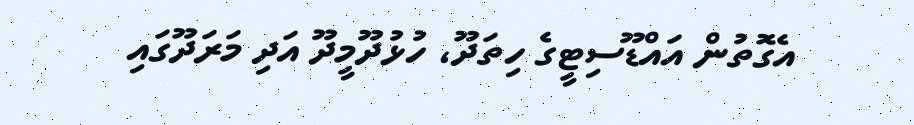އެގޮތުން އައްޑޫސިޓީގެ ހިތަދޫ، ހުޅުދޫމީދޫ އަދި މަރަދޫގައި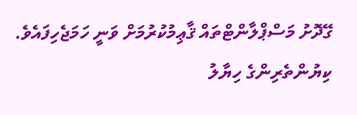ގޭދޮށު މަސްޕްލާންޓްތައް ޤާޢިމުކުރުމަށް ވަނީ ހަމަޖެހިފައެވެ.
ކިޔުންތެރިންގެ ހިޔާލު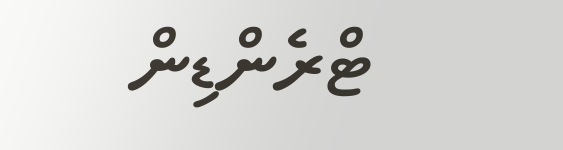ޓްރެންޑިން